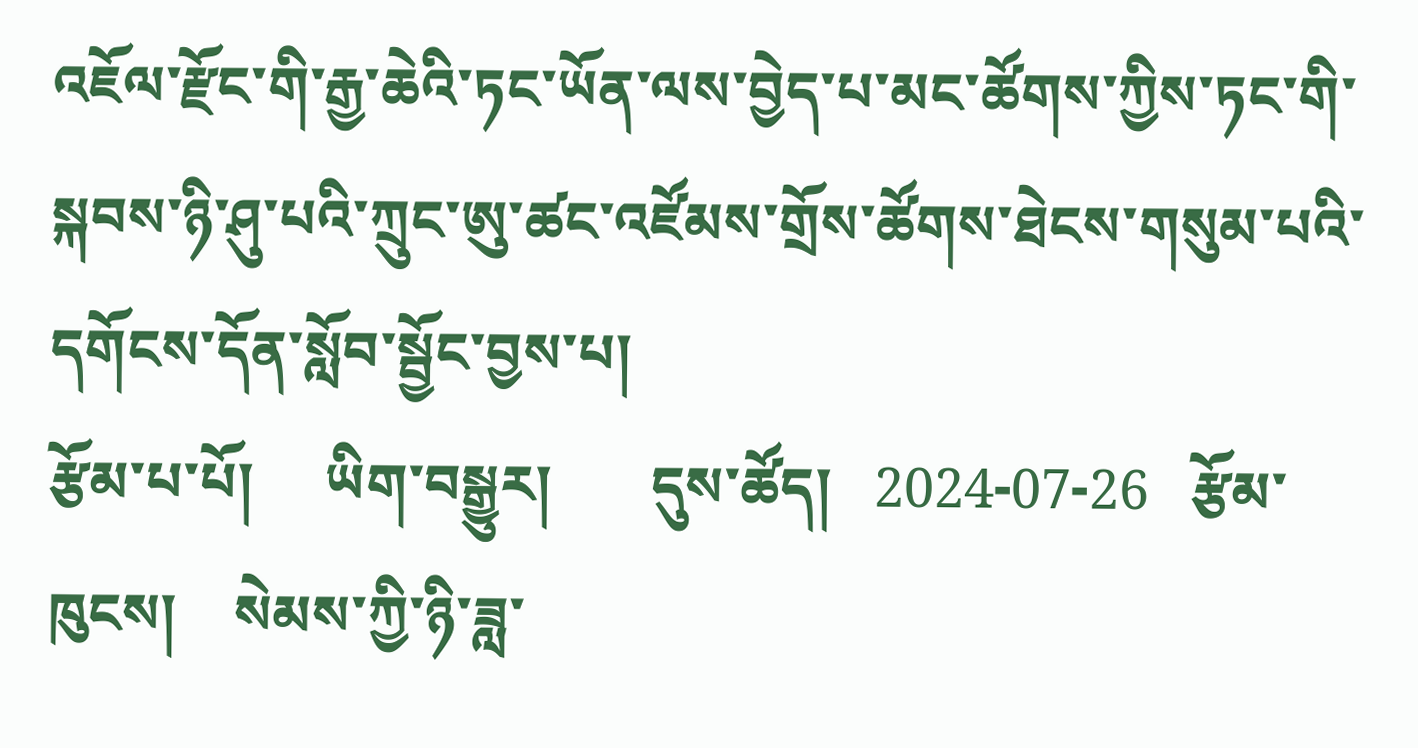འཇོལ་རྫོང་གི་རྒྱ་ཆེའི་ཏང་ཡོན་ལས་བྱེད་པ་མང་ཚོགས་ཀྱིས་ཏང་གི་སྐབས་ཉི་ཤུ་པའི་ཀྲུང་ཨུ་ཚང་འཛོམས་གྲོས་ཚོགས་ཐེངས་གསུམ་པའི་དགོངས་དོན་སློབ་སྦྱོང་བྱས་པ།
རྩོམ་པ་པོ།     ཡིག་བསྒྱུར།       དུས་ཚོད།   2024-07-26   རྩོམ་ཁུངས།    སེམས་ཀྱི་ཉི་ཟླ་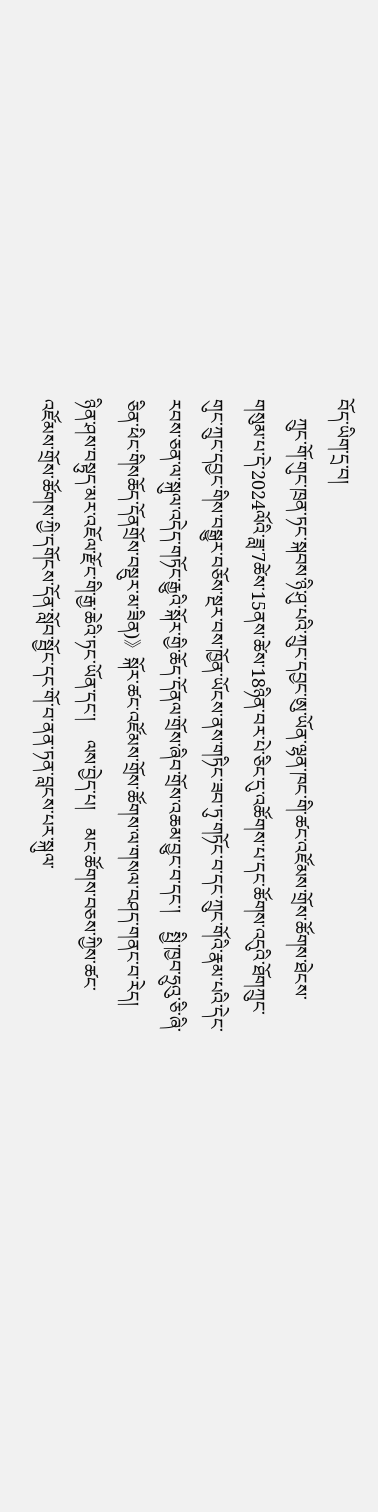བོད་ཡིག་དྲ་བ།
    ཀྲུང་གོ་གུང་ཁྲན་ཏང་སྐབས་ཉི་ཤུ་པའི་ཀྲུང་དབྱང་ཨུ་ཡོན་ལྷན་ཁང་གི་ཚང་འཛོམས་གྲོས་ཚོགས་ཐེངས་གསུམ་པ་དེ་2024ལོའི་ཟླ་7ཚེས་15ནས་ཚེས་18ཉིན་བར་པེ་ཅིང་དུ་འཚོགས་པ་དང་ཚོགས་འདུའི་ཐོགཀྲུང་གུང་ཀྲུང་དབྱང་གིས་བསྒྱུར་བཅོས་སྔར་བས་ཁྱོན་ཡོངས་ནས་གཏིང་ཟབ་ཏུ་གཏོང་བ་དང་ཀྲུང་གོའི་རྣམ་པའི་དེང་རབས་ཅན་ལ་སྐུལ་འདེད་གཏོང་རྒྱུའི་སྐོར་གྱི་ཆོད་དོནལ་གྲོས་ཞིབ་གྲོས་འཆམ་བྱུང་བ་དང་།    སྤྱི་ཁྱབ་ཧྲུའུ་ཅི་ཞི་ཅིན་ཕིང་གིསཆོད་དོནགྲོས་བསྡུར་མ་ཟིན)》སྐོར་ཚང་འཛོམས་གྲོས་ཚོགས་ལ་གསལ་བཤད་གནང་བ་རེད།     ཉིན་ཤས་བསྟུད་མར་འཇོལ་རྫོང་གི་རྒྱ་ཆེའི་ཏང་ཡོན་དང་།    ལས་བྱེད་པ།    མང་ཚོགས་བཅས་ཀྱིས་ཚང་འཛོམས་གྲོས་ཚོགས་ཀྱི་དགོངས་དོན་སློབ་སྦྱོང་དང་གོ་བ་ནན་ཏན་བླངས་པར་སྐུལ་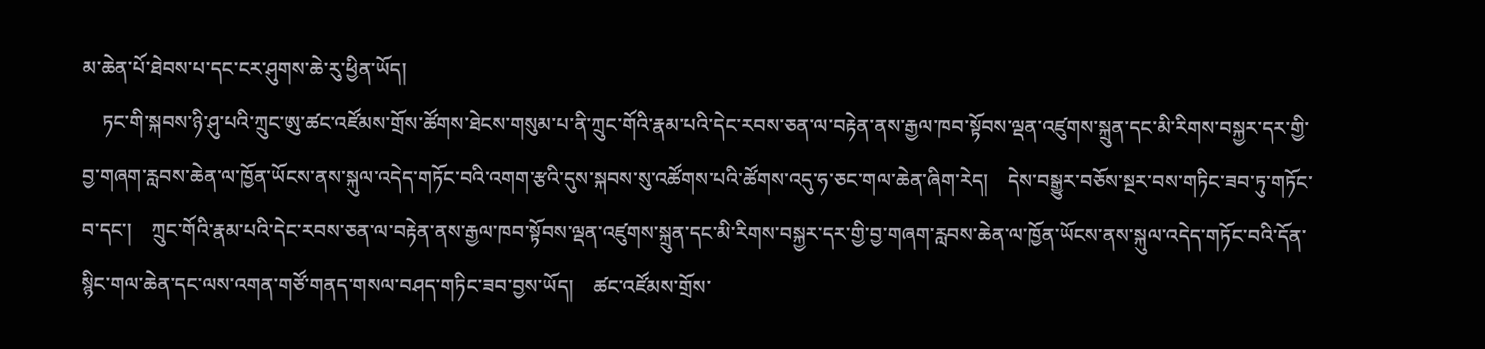མ་ཆེན་པོ་ཐེབས་པ་དང་ངར་ཤུགས་ཆེ་རུ་ཕྱིན་ཡོད།
    ཏང་གི་སྐབས་ཉི་ཤུ་པའི་ཀྲུང་ཨུ་ཚང་འཛོམས་གྲོས་ཚོགས་ཐེངས་གསུམ་པ་ནི་ཀྲུང་གོའི་རྣམ་པའི་དེང་རབས་ཅན་ལ་བརྟེན་ནས་རྒྱལ་ཁབ་སྟོབས་ལྡན་འཛུགས་སྐྲུན་དང་མི་རིགས་བསྐྱར་དར་གྱི་བྱ་གཞག་རླབས་ཆེན་ལ་ཁྱོན་ཡོངས་ནས་སྐུལ་འདེད་གཏོང་བའི་འགག་རྩའི་དུས་སྐབས་སུ་འཚོགས་པའི་ཚོགས་འདུ་ཧ་ཅང་གལ་ཆེན་ཞིག་རེད།    དེས་བསྒྱུར་བཅོས་སྔར་བས་གཏིང་ཟབ་ཏུ་གཏོང་བ་དང་།    ཀྲུང་གོའི་རྣམ་པའི་དེང་རབས་ཅན་ལ་བརྟེན་ནས་རྒྱལ་ཁབ་སྟོབས་ལྡན་འཛུགས་སྐྲུན་དང་མི་རིགས་བསྐྱར་དར་གྱི་བྱ་གཞག་རླབས་ཆེན་ལ་ཁྱོན་ཡོངས་ནས་སྐུལ་འདེད་གཏོང་བའི་དོན་སྙིང་གལ་ཆེན་དང་ལས་འགན་གཙོ་གནད་གསལ་བཤད་གཏིང་ཟབ་བྱས་ཡོད།    ཚང་འཛོམས་གྲོས་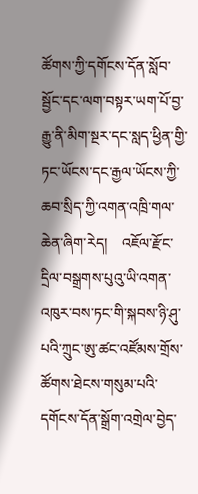ཚོགས་ཀྱི་དགོངས་དོན་སློབ་སྦྱོང་དང་ལག་བསྟར་ཡག་པོ་བྱ་རྒྱུ་ནི་མིག་སྔར་དང་སླད་ཕྱིན་གྱི་ཏང་ཡོངས་དང་རྒྱལ་ཡོངས་ཀྱི་ཆབ་སྲིད་ཀྱི་འགན་འཁྲི་གལ་ཆེན་ཞིག་རེད།    འཇོལ་རྫོང་དྲིལ་བསྒྲགས་པུའུ་ཡི་འགན་འཁུར་བས་ཏང་གི་སྐབས་ཉི་ཤུ་པའི་ཀྲུང་ཨུ་ཚང་འཛོམས་གྲོས་ཚོགས་ཐེངས་གསུམ་པའི་དགོངས་དོན་སྒྲོག་འགྲེལ་བྱེད་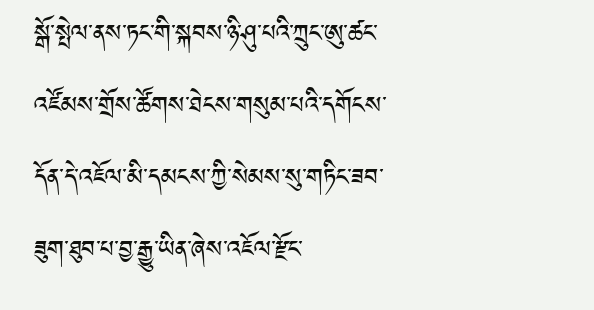སྒོ་སྤེལ་ནས་ཏང་གི་སྐབས་ཉི་ཤུ་པའི་ཀྲུང་ཨུ་ཚང་འཛོམས་གྲོས་ཚོགས་ཐེངས་གསུམ་པའི་དགོངས་དོན་དེ་འཇོལ་མི་དམངས་ཀྱི་སེམས་སུ་གཏིང་ཟབ་ཟུག་ཐུབ་པ་བྱ་རྒྱུ་ཡིན་ཞེས་འཇོལ་རྫོང་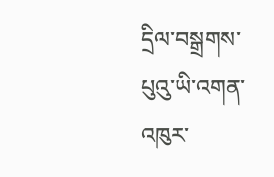དྲིལ་བསྒྲགས་པུའུ་ཡི་འགན་འཁུར་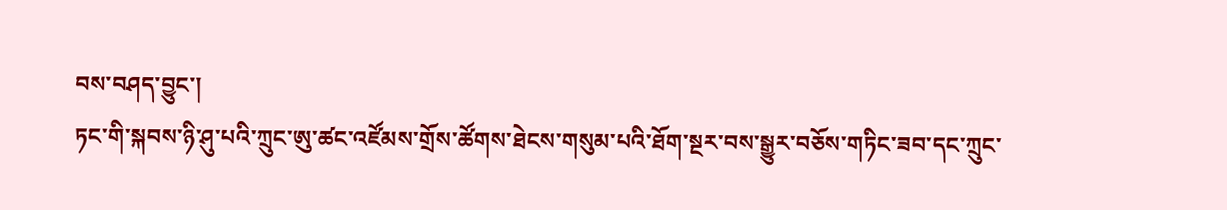བས་བཤད་བྱུང་།
ཏང་གི་སྐབས་ཉི་ཤུ་པའི་ཀྲུང་ཨུ་ཚང་འཛོམས་གྲོས་ཚོགས་ཐེངས་གསུམ་པའི་ཐོག་སྔར་བས་སྒྱུར་བཅོས་གཏིང་ཟབ་དང་ཀྲུང་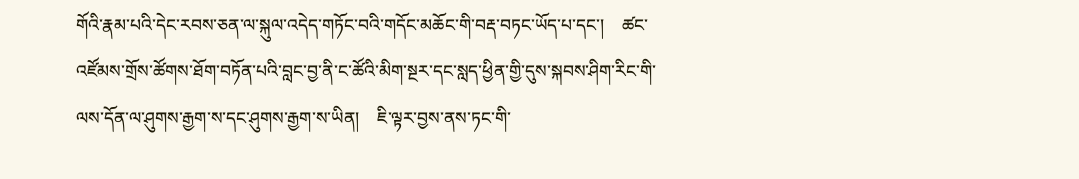གོའི་རྣམ་པའི་དེང་རབས་ཅན་ལ་སྐུལ་འདེད་གཏོང་བའི་གདོང་མཆོང་གི་བརྡ་བཏང་ཡོད་པ་དང་།    ཚང་འཛོམས་གྲོས་ཚོགས་ཐོག་བཏོན་པའི་བླང་བྱ་ནི་ང་ཚོའི་མིག་སྔར་དང་སླད་ཕྱིན་གྱི་དུས་སྐབས་ཤིག་རིང་གི་ལས་དོན་ལ་ཤུགས་རྒྱག་ས་དང་ཤུགས་རྒྱག་ས་ཡིན།    ཇི་ལྟར་བྱས་ནས་ཏང་གི་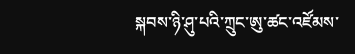སྐབས་ཉི་ཤུ་པའི་ཀྲུང་ཨུ་ཚང་འཛོམས་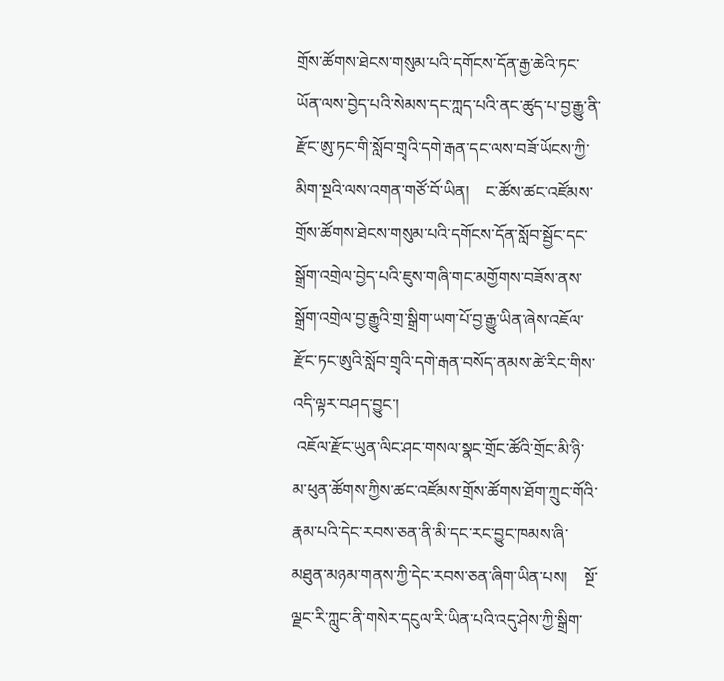གྲོས་ཚོགས་ཐེངས་གསུམ་པའི་དགོངས་དོན་རྒྱ་ཆེའི་ཏང་ཡོན་ལས་བྱེད་པའི་སེམས་དང་ཀླད་པའི་ནང་ཚུད་པ་བྱ་རྒྱུ་ནི་རྫོང་ཨུ་ཏང་གི་སློབ་གྲྭའི་དགེ་རྒན་དང་ལས་བཟོ་ཡོངས་ཀྱི་མིག་སྔའི་ལས་འགན་གཙོ་བོ་ཡིན།    ང་ཚོས་ཚང་འཛོམས་གྲོས་ཚོགས་ཐེངས་གསུམ་པའི་དགོངས་དོན་སློབ་སྦྱོང་དང་སྒྲོག་འགྲེལ་བྱེད་པའི་ཇུས་གཞི་གང་མགྱོགས་བཟོས་ནས་སྒྲོག་འགྲེལ་བྱ་རྒྱུའི་གྲ་སྒྲིག་ཡག་པོ་བྱ་རྒྱུ་ཡིན་ཞེས་འཇོལ་རྫོང་ཏང་ཨུའི་སློབ་གྲྭའི་དགེ་རྒན་བསོད་ནམས་ཚེ་རིང་གིས་འདི་ལྟར་བཤད་བྱུང་།
 འཇོལ་རྫོང་ཡུན་ལིང་ཤང་གསལ་སྣང་གྲོང་ཚོའི་གྲོང་མི་ཉི་མ་ཕུན་ཚོགས་ཀྱིས་ཚང་འཛོམས་གྲོས་ཚོགས་ཐོག་ཀྲུང་གོའི་རྣམ་པའི་དེང་རབས་ཅན་ནི་མི་དང་རང་བྱུང་ཁམས་ཞི་མཐུན་མཉམ་གནས་ཀྱི་དེང་རབས་ཅན་ཞིག་ཡིན་པས།    སྔོ་ལྗང་རི་ཀླུང་ནི་གསེར་དངུལ་རི་ཡིན་པའི་འདུ་ཤེས་ཀྱི་སྒྲིག་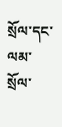སྲོལ་དང་ལམ་སྲོལ་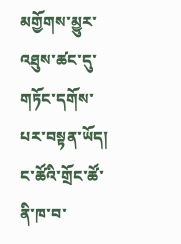མགྱོགས་མྱུར་འཐུས་ཚང་དུ་གཏོང་དགོས་པར་བསྟན་ཡོད།     ང་ཚོའི་གྲོང་ཚོ་ནི་ཁ་བ་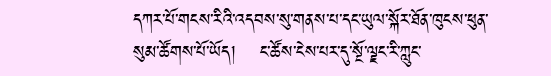དཀར་པོ་གངས་རིའི་འདབས་སུ་གནས་པ་དང་ཡུལ་སྐོར་ཐོན་ཁུངས་ཕུན་སུམ་ཚོགས་པོ་ཡོད།    ང་ཚོས་ངེས་པར་དུ་སྔོ་ལྗང་རི་ཀླུང་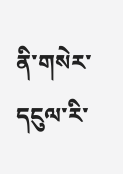ནི་གསེར་དངུལ་རི་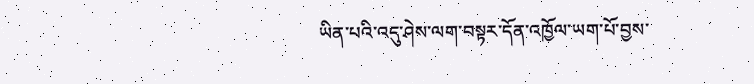ཡིན་པའི་འདུ་ཤེས་ལག་བསྟར་དོན་འཁྱོལ་ཡག་པོ་བྱས་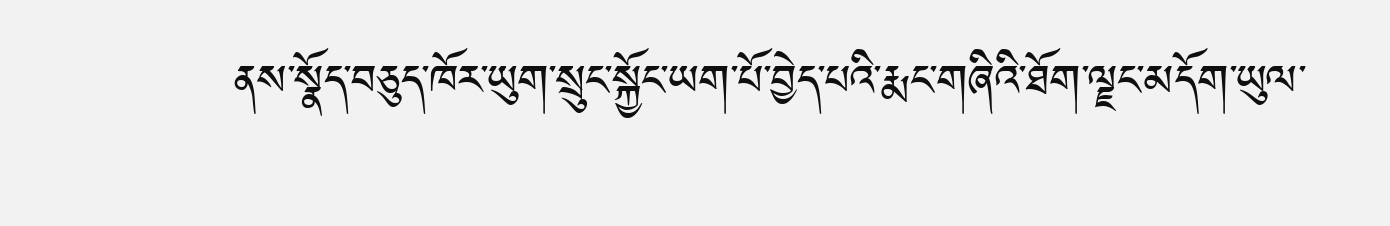ནས་སྣོད་བཅུད་ཁོར་ཡུག་སྲུང་སྐྱོང་ཡག་པོ་བྱེད་པའི་རྨང་གཞིའི་ཐོག་ལྗང་མདོག་ཡུལ་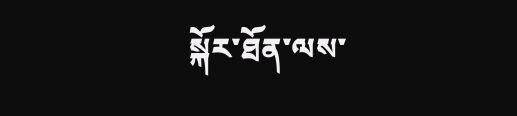སྐོར་ཐོན་ལས་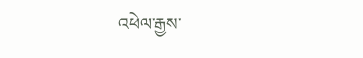འཕེལ་རྒྱས་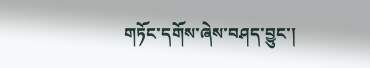གཏོང་དགོས་ཞེས་བཤད་བྱུང་།